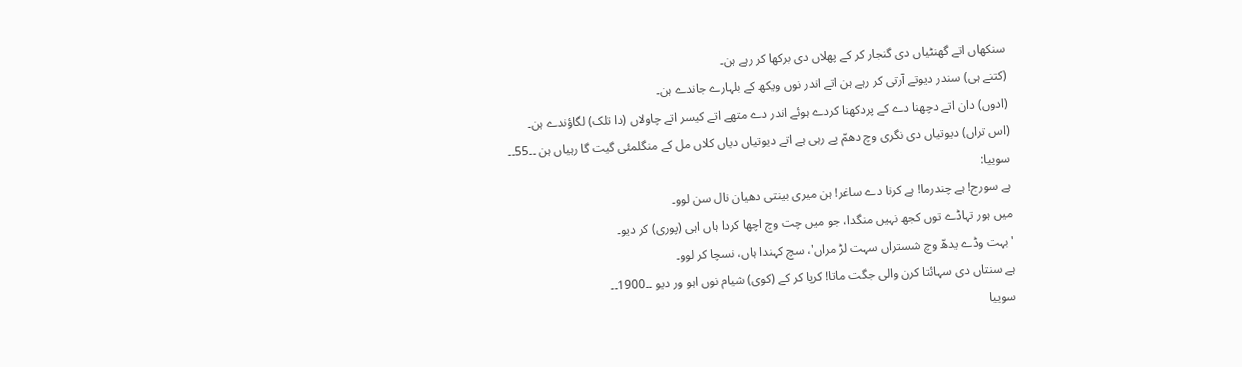سنکھاں اتے گھنٹیاں دی گنجار کر کے پھلاں دی برکھا کر رہے ہن۔
(کتنے ہی) سندر دیوتے آرتی کر رہے ہن اتے اندر نوں ویکھ کے بلہارے جاندے ہن۔
(ادوں) دان اتے دچھنا دے کے پردکھنا کردے ہوئے اندر دے متھے اتے کیسر اتے چاولاں (دا تلک) لگاؤندے ہن۔
(اس تراں) دیوتیاں دی نگری وچ دھمّ پے رہی ہے اتے دیوتیاں دیاں کلاں مل کے منگلمئی گیت گا رہیاں ہن ۔۔55۔۔
سوییا:
ہے سورج! ہے چندرما! ہے کرنا دے ساغر! ہن میری بینتی دھیان نال سن لوو۔
میں ہور تہاڈے توں کجھ نہیں منگدا، جو میں چت وچ اچھا کردا ہاں اہی (پوری) کر دیو۔
'بہت وڈے یدھّ وچ شستراں سہت لڑ مراں'، سچ کہندا ہاں، نسچا کر لوو۔
ہے سنتاں دی سہائتا کرن والی جگت ماتا! کرپا کر کے (کوی) شیام نوں اہو ور دیو ۔۔1900۔۔
سوییا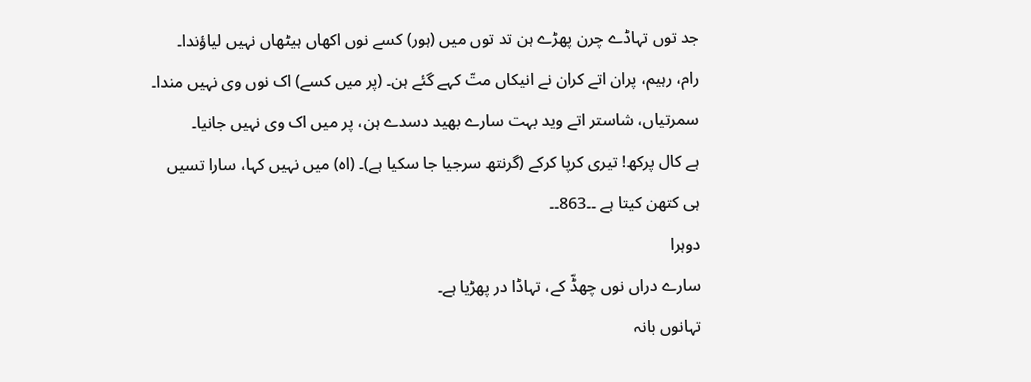جد توں تہاڈے چرن پھڑے ہن تد توں میں (ہور) کسے نوں اکھاں ہیٹھاں نہیں لیاؤندا۔
رام، رہیم، پران اتے کران نے انیکاں متّ کہے گئے ہن۔ (پر میں کسے) اک نوں وی نہیں مندا۔
سمرتیاں، شاستر اتے وید بہت سارے بھید دسدے ہن، پر میں اک وی نہیں جانیا۔
ہے کال پرکھ! تیری کرپا کرکے (گرنتھ سرجیا جا سکیا ہے)۔ (اہ) میں نہیں کہا، سارا تسیں ہی کتھن کیتا ہے ۔۔863۔۔
دوہرا
سارے دراں نوں چھڈّ کے، تہاڈا در پھڑیا ہے۔
تہانوں بانہ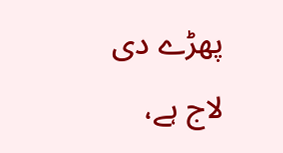پھڑے دی لاج ہے،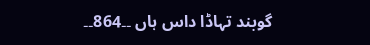گوبند تہاڈا داس ہاں ۔۔864۔۔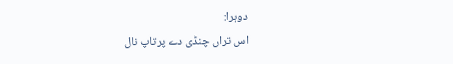دوہرا:
اس تراں چنڈی دے پرتاپ نال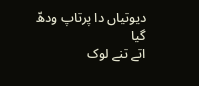دیوتیاں دا پرتاپ ودھّ گیا
اتے تنے لوک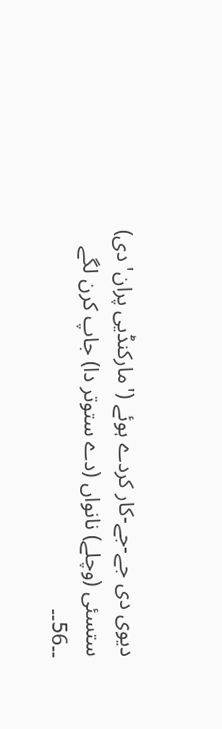دیوی دی جے-جے-کار کردے ہوئے ('مارکنڈیی پران' دی) ستسئی (وچلے) نانواں (دے ستوتر دا) جاپ کرن لگے ۔۔56۔۔